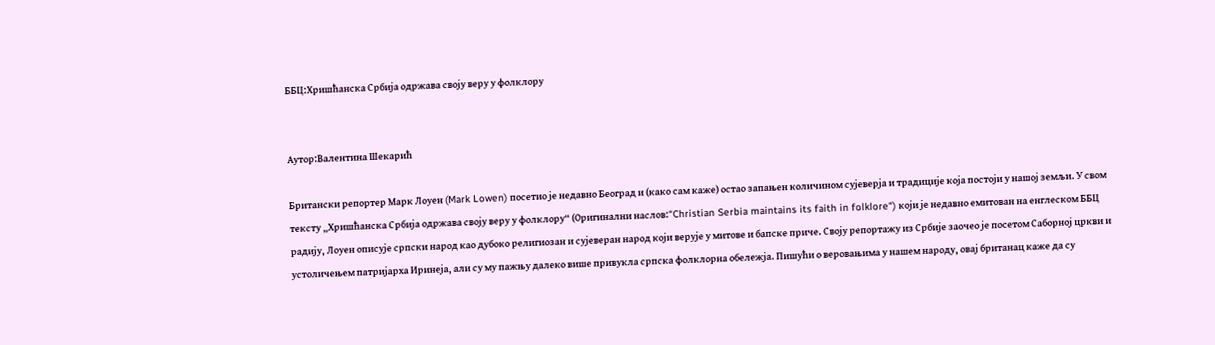ББЦ:Хришћанска Србија одржава своју веру у фолклору


Аутор:Валентина Шекарић

Британски репортер Марк Лоуен (Mark Lowen) посетио је недавно Београд и (како сам каже) остао запањен количином сујеверја и традиције која постоји у нашој земљи. У свом тексту „Хришћанска Србија одржава своју веру у фолклору“ (Оригинални наслов:“Christian Serbia maintains its faith in folklore“) који је недавно емитован на енглеском ББЦ радију, Лоуен описује српски народ као дубоко религиозан и сујеверан народ који верује у митове и бапске приче. Своју репортажу из Србије заочео је посетом Саборној цркви и устоличењем патријарха Иринеја, али су му пажњу далеко више привукла српска фолклорна обележја. Пишући о веровањима у нашем народу, овај британац каже да су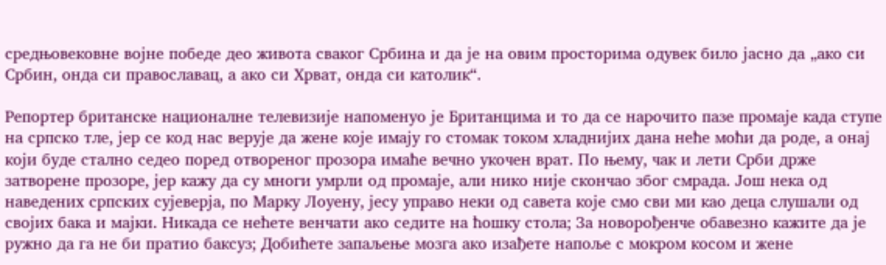средњовековне војне победе део живота сваког Србина и да је на овим просторима одувек било јасно да „ако си Србин, онда си православац, а ако си Хрват, онда си католик“.

Репортер британске националне телевизије напоменуо је Британцима и то да се нарочито пазе промаје када ступе на српско тле, јер се код нас верује да жене које имају го стомак током хладнијих дана неће моћи да роде, а онај који буде стално седео поред отвореног прозора имаће вечно укочен врат. По њему, чак и лети Срби држе затворене прозоре, јер кажу да су многи умрли од промаје, али нико није скончао због смрада. Још нека од наведених српских сујеверја, по Марку Лоуену, јесу управо неки од савета које смо сви ми као деца слушали од својих бака и мајки. Никада се нећете венчати ако седите на ћошку стола; За новорођенче обавезно кажите да је ружно да га не би пратио баксуз; Добићете запаљење мозга ако изађете напоље с мокром косом и жене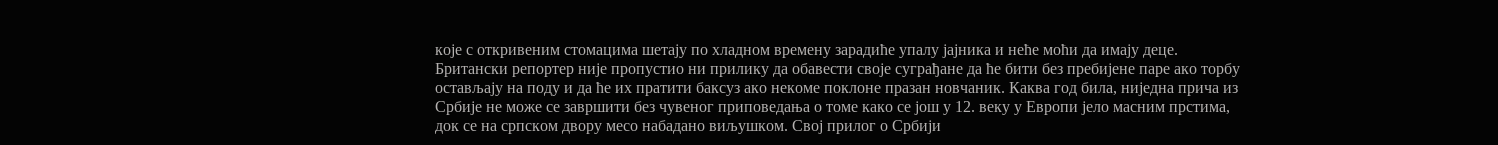које с откривеним стомацима шетају по хладном времену зарадиће упалу јајника и неће моћи да имају деце. Британски репортер није пропустио ни прилику да обавести своје суграђане да ће бити без пребијене паре ако торбу остављају на поду и да ће их пратити баксуз ако некоме поклоне празан новчаник. Каква год била, ниједна прича из Србије не може се завршити без чувеног приповедања о томе како се још у 12. веку у Европи јело масним прстима, док се на српском двору месо набадано виљушком. Свој прилог о Србији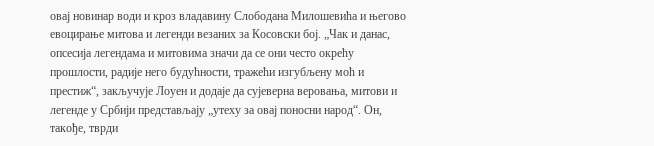овај новинар води и кроз владавину Слободана Милошевића и његово евоцирање митова и легенди везаних за Косовски бој. „Чак и данас, опсесија легендама и митовима значи да се они често окрећу прошлости, радије него будућности, тражећи изгубљену моћ и престиж“, закључује Лоуен и додаје да сујеверна веровања, митови и легенде у Србији представљају „утеху за овај поносни народ“. Он, такође, тврди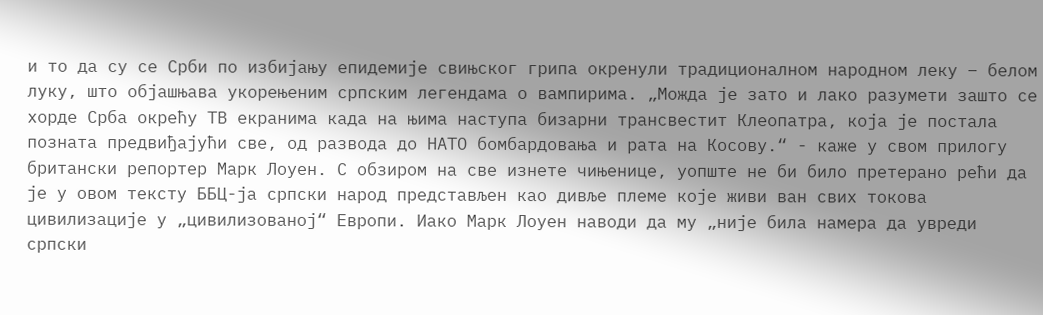и то да су се Срби по избијању епидемије свињског грипа окренули традиционалном народном леку – белом луку, што објашњава укорењеним српским легендама о вампирима. „Можда је зато и лако разумети зашто се хорде Срба окрећу ТВ екранима када на њима наступа бизарни трансвестит Клеопатра, која је постала позната предвиђајући све, од развода до НАТО бомбардовања и рата на Косову.“ - каже у свом прилогу британски репортер Марк Лоуен. С обзиром на све изнете чињенице, уопште не би било претерано рећи да је у овом тексту ББЦ-ја српски народ представљен као дивље племе које живи ван свих токова цивилизације у „цивилизованој“ Европи. Иако Марк Лоуен наводи да му „није била намера да увреди српски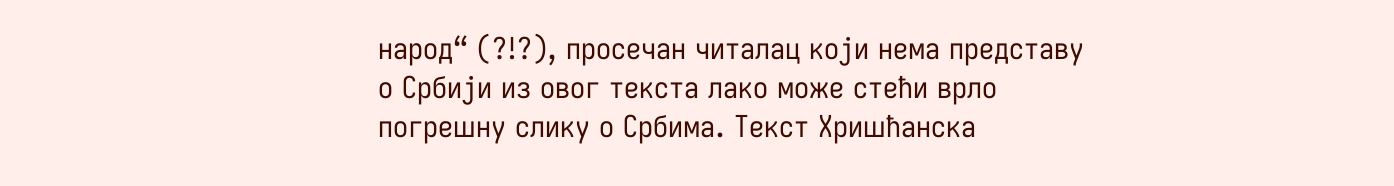народ“ (?!?), просечан читалац који нема представу о Србији из овог текста лако може стећи врло погрешну слику о Србима. Текст Хришћанска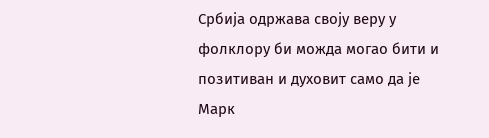Србија одржава своју веру у фолклору би можда могао бити и позитиван и духовит само да је Марк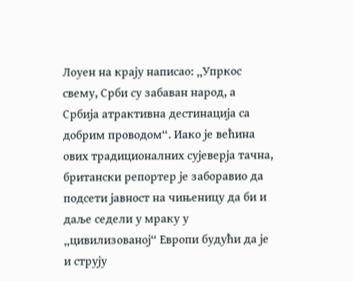Лоуен на крају написао: „Упркос свему, Срби су забаван народ, а Србија атрактивна дестинација са добрим проводом“. Иако је већина ових традиционалних сујеверја тачна, британски репортер је заборавио да подсети јавност на чињеницу да би и даље седели у мраку у „цивилизованој“ Европи будући да је и струју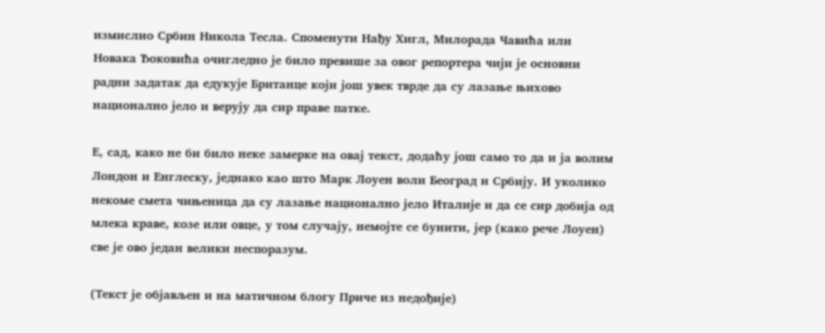измислио Србин Никола Тесла. Споменути Нађу Хигл, Милорада Чавића или Новака Ђоковића очигледно је било превише за овог репортера чији је основни радни задатак да едукује Британце који још увек тврде да су лазање њихово национално јело и верују да сир праве патке.

Е, сад, како не би било неке замерке на овај текст, додаћу још само то да и ја волим Лондон и Енглеску, једнако као што Марк Лоуен воли Београд и Србију. И уколико некоме смета чињеница да су лазање национално јело Италије и да се сир добија од млека краве, козе или овце, у том случају, немојте се бунити, јер (како рече Лоуен) све је ово један велики неспоразум.

(Текст је објављен и на матичном блогу Приче из недођије)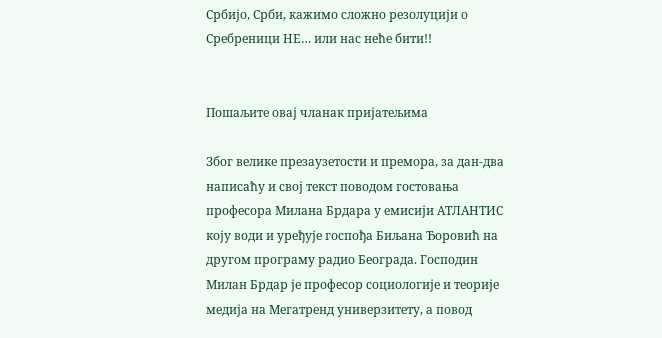Србијо, Срби, кажимо сложно резолуцији о Сребреници НЕ… или нас неће бити!!


Пошаљите овај чланак пријатељима

Због велике презаузетости и премора, за дан-два написаћу и свој текст поводом гостовања професора Милана Брдара у емисији АТЛАНТИС коју води и уређује госпођа Биљана Ђоровић на другом програму радио Београда. Господин Милан Брдар је професор социологије и теорије медија на Мегатренд универзитету, а повод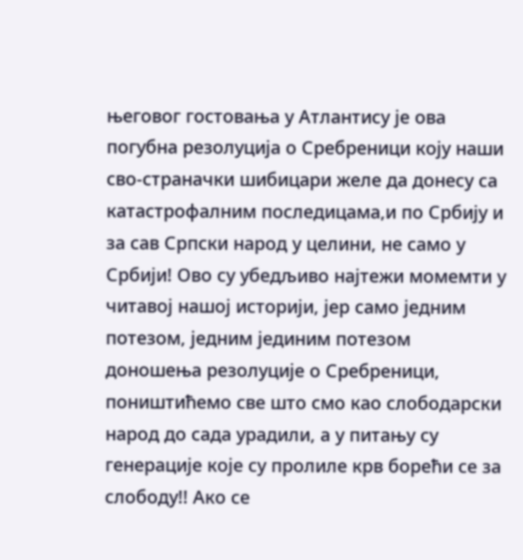његовог гостовања у Атлантису је ова погубна резолуција о Сребреници коју наши сво-страначки шибицари желе да донесу са катастрофалним последицама,и по Србију и за сав Српски народ у целини, не само у Србији! Ово су убедљиво најтежи момемти у читавој нашој историји, јер само једним потезом, једним јединим потезом доношења резолуције о Сребреници, поништићемо све што смо као слободарски народ до сада урадили, а у питању су генерације које су пролиле крв борећи се за слободу!! Ако се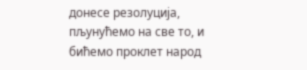донесе резолуција, пљунућемо на све то, и бићемо проклет народ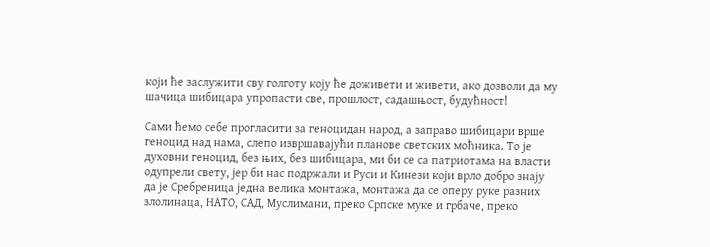који ће заслужити сву голготу коју ће доживети и живети, ако дозволи да му шачица шибицара упропасти све, прошлост, садашњост, будућност!

Сами ћемо себе прогласити за геноцидан народ, а заправо шибицари врше геноцид над нама, слепо извршавајући планове светских моћника. То је духовни геноцид, без њих, без шибицара, ми би се са патриотама на власти одупрели свету, јер би нас подржали и Руси и Кинези који врло добро знају да је Сребреница једна велика монтажа, монтажа да се оперу руке разних злолинаца, НАТО, САД, Муслимани, преко Српске муке и грбаче, преко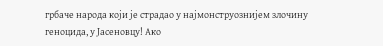грбаче народа који је страдао у најмонструознијем злочину геноцида, у Јасеновцу! Ако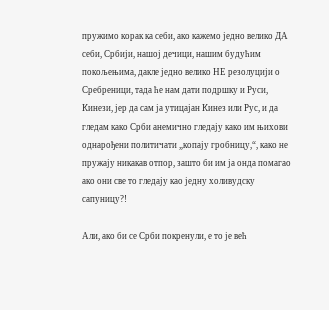пружимо корак ка себи, ако кажемо једно велико ДА себи, Србији, нашој дечици, нашим будућим покољењима, дакле једно велико НЕ резолуцији о Сребреници, тада ће нам дати подршку и Руси, Кинези, јер да сам ја утицајан Кинез или Рус, и да гледам како Срби анемично гледају како им њихови однарођени политичати „копају гробницу,“, како не пружају никакав отпор, зашто би им ја онда помагао ако они све то гледају као једну холивудску сапуницу?!

Али, ако би се Срби покренули, е то је већ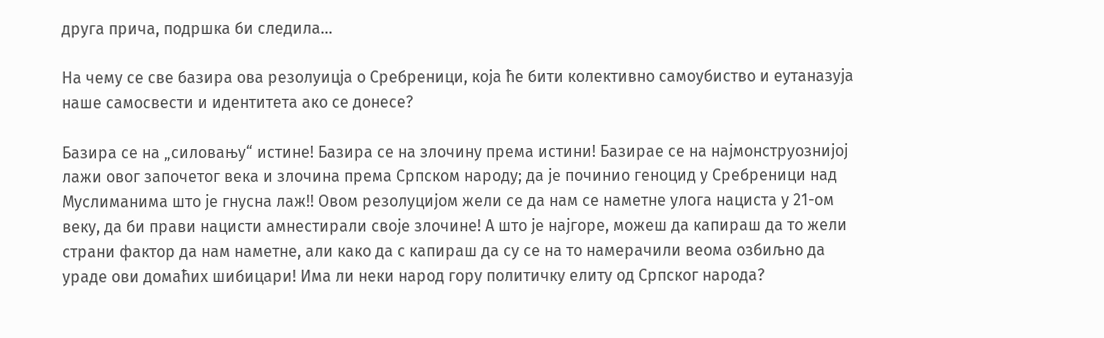друга прича, подршка би следила…

На чему се све базира ова резолуицја о Сребреници, која ће бити колективно самоубиство и еутаназуја наше самосвести и идентитета ако се донесе?

Базира се на „силовању“ истине! Базира се на злочину према истини! Базирае се на најмонструознијој лажи овог започетог века и злочина према Српском народу; да је починио геноцид у Сребреници над Муслиманима што је гнусна лаж!! Овом резолуцијом жели се да нам се наметне улога нациста у 21-ом веку, да би прави нацисти амнестирали своје злочине! А што је најгоре, можеш да капираш да то жели страни фактор да нам наметне, али како да с капираш да су се на то намерачили веома озбиљно да ураде ови домаћих шибицари! Има ли неки народ гору политичку елиту од Српског народа?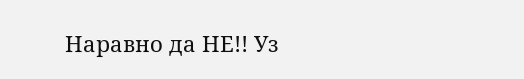Наравно да НЕ!! Уз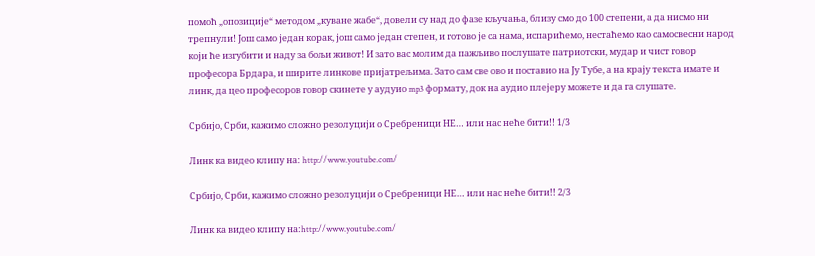помоћ „опозиције“ методом „куване жабе“, довели су над до фазе кључања, близу смо до 100 степени, а да нисмо ни трепнули! Још само један корак, још само један степен, и готово је са нама, испарићемо, нестаћемо као самосвесни народ који ће изгубити и наду за бољи живот! И зато вас молим да пажљиво послушате патриотски, мудар и чист говор професора Брдара, и ширите линкове пријатрељима. Зато сам све ово и поставио на Ју Тубе, а на крају текста имате и линк, да цео професоров говор скинете у аудуио mp3 формату, док на аудио плејеру можете и да га слушате.

Србијо, Срби, кажимо сложно резолуцији о Сребреници НЕ… или нас неће бити!! 1/3

Линк ка видео клипу на: http://www.youtube.com/

Србијо, Срби, кажимо сложно резолуцији о Сребреници НЕ… или нас неће бити!! 2/3

Линк ка видео клипу на:http://www.youtube.com/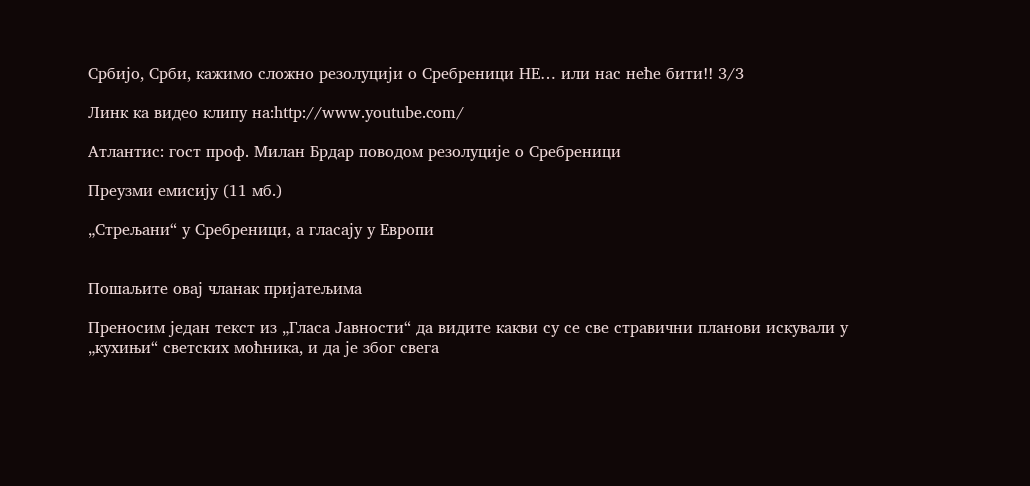Србијо, Срби, кажимо сложно резолуцији о Сребреници НЕ… или нас неће бити!! 3/3

Линк ка видео клипу на:http://www.youtube.com/

Атлантис: гост проф. Милан Брдар поводом резолуције о Сребреници

Преузми емисију (11 мб.)

„Стрељани“ у Сребреници, а гласају у Европи


Пошаљите овај чланак пријатељима

Преносим један текст из „Гласа Јавности“ да видите какви су се све стравични планови искували у „кухињи“ светских моћника, и да је због свега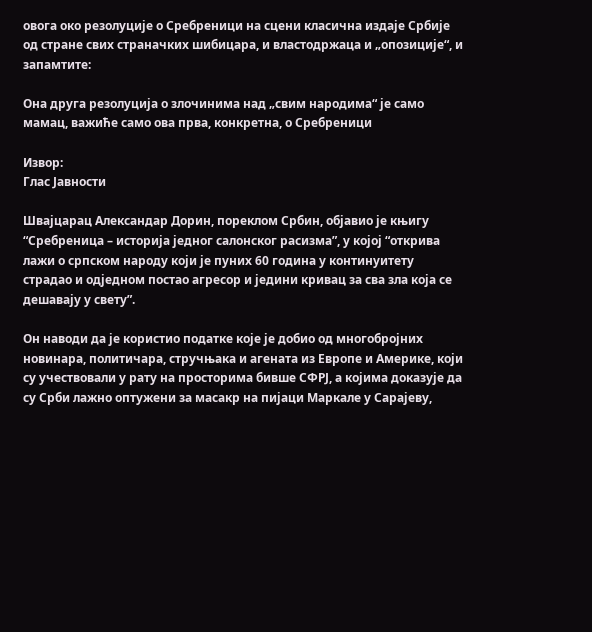овога око резолуције о Сребреници на сцени класична издаје Србије од стране свих страначких шибицара, и властодржаца и „опозиције“, и запамтите:

Она друга резолуција о злочинима над „свим народима“ је само мамац, важиће само ова прва, конкретна, о Сребреници

Извор:
Глас Јавности

Швајцарац Александар Дорин, пореклом Србин, објавио је књигу “Сребреница – историја једног салонског расизма”, у којој “открива лажи о српском народу који је пуних 60 година у континуитету страдао и одједном постао агресор и једини кривац за сва зла која се дешавају у свету”.

Он наводи да је користио податке које је добио од многобројних новинара, политичара, стручњака и агената из Европе и Америке, који су учествовали у рату на просторима бивше СФРЈ, а којима доказује да су Срби лажно оптужени за масакр на пијаци Маркале у Сарајеву,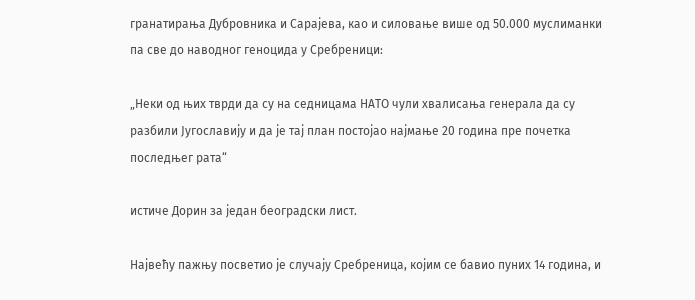гранатирања Дубровника и Сарајева, као и силовање више од 50.000 муслиманки па све до наводног геноцида у Сребреници:

„Неки од њих тврди да су на седницама НАТО чули хвалисања генерала да су разбили Југославију и да је тај план постојао најмање 20 година пре почетка последњег рата“

истиче Дорин за један београдски лист.

Највећу пажњу посветио је случају Сребреница, којим се бавио пуних 14 година, и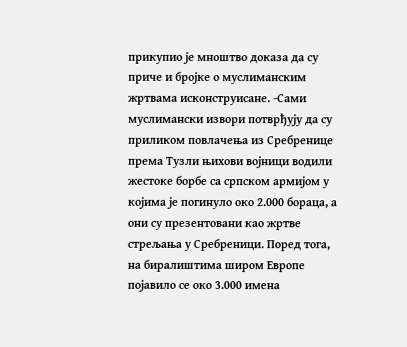прикупио је мноштво доказа да су приче и бројке о муслиманским жртвама исконструисане. -Сами муслимански извори потврђују да су приликом повлачења из Сребренице према Тузли њихови војници водили жестоке борбе са српском армијом у којима је погинуло око 2.000 бораца, а они су презентовани као жртве стрељања у Сребреници. Поред тога, на биралиштима широм Европе појавило се око 3.000 имена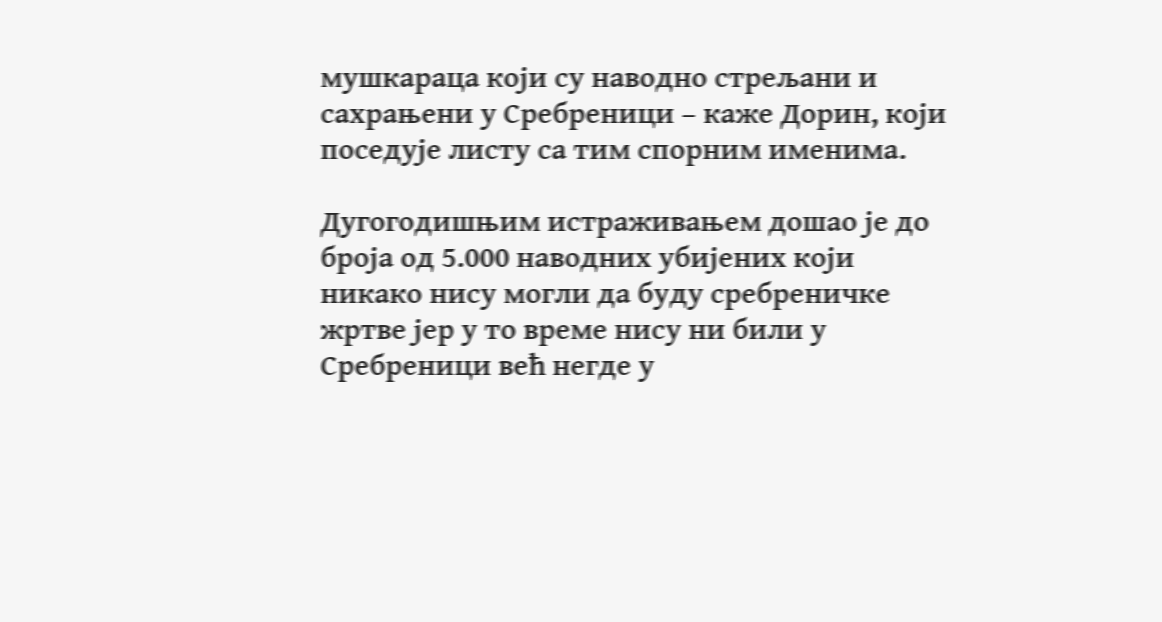мушкараца који су наводно стрељани и сахрањени у Сребреници – каже Дорин, који поседује листу са тим спорним именима.

Дугогодишњим истраживањем дошао је до броја од 5.000 наводних убијених који никако нису могли да буду сребреничке жртве јер у то време нису ни били у Сребреници већ негде у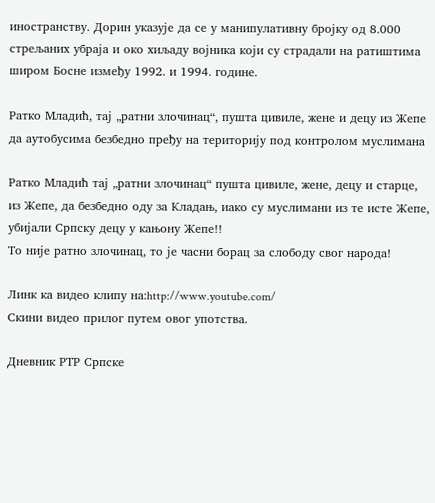иностранству. Дорин указује да се у манипулативну бројку од 8.000 стрељаних убраја и око хиљаду војника који су страдали на ратиштима широм Босне између 1992. и 1994. године.

Ратко Младић, тај „ратни злочинац“, пушта цивиле, жене и децу из Жепе да аутобусима безбедно пређу на територију под контролом муслимана

Ратко Младић тај „ратни злочинац“ пушта цивиле, жене, децу и старце, из Жепе, да безбедно оду за Кладањ, иако су муслимани из те исте Жепе, убијали Српску децу у кањону Жепе!!
То није ратно злочинац, то је часни борац за слободу свог народа!

Линк ка видео клипу на:http://www.youtube.com/
Скини видео прилог путем овог употства.

Дневник РТР Српске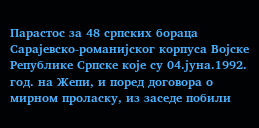Парастос за 48 српских бораца Сарајевско-романијског корпуса Војске Републике Српске које су 04.јуна.1992. год. на Жепи, и поред договора о мирном проласку, из заседе побили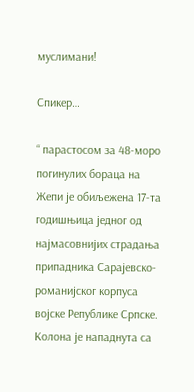муслимани!

Спикер…

“ парастосом за 48-моро погинулих бораца на Жепи је обиљежена 17-та годишњица једног од најмасовнијих страдања припадника Сарајевско-романијског корпуса војске Републике Српске. Колона је нападнута са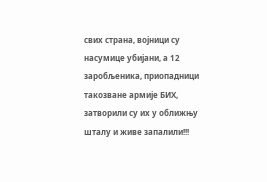свих страна, војници су насумице убијани, а 12 заробљеника, приопадници такозване армије БИХ, затворили су их у оближњу шталу и живе запалили!!!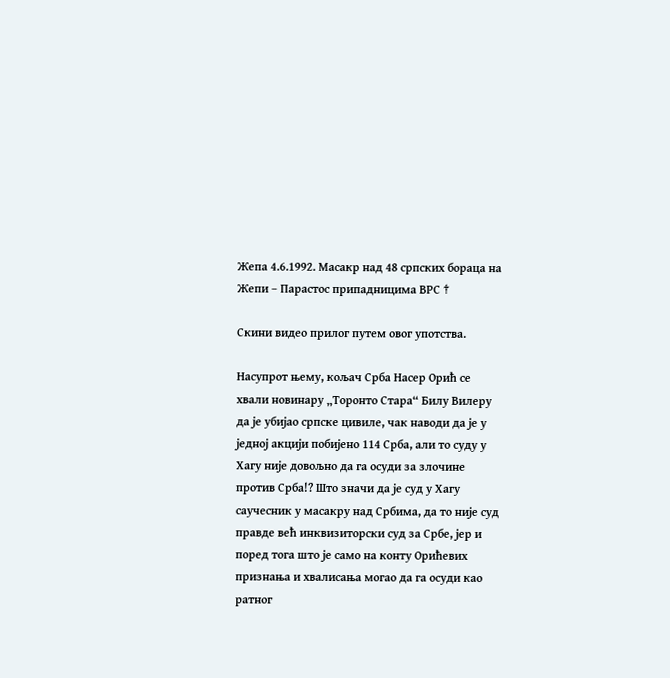Жепа 4.6.1992. Масакр над 48 српских бораца на Жепи – Парастос припадницима ВРС †

Скини видео прилог путем овог употства.

Насупрот њему, кољач Срба Насер Орић се хвали новинару „Торонто Стара“ Билу Вилеру да је убијао српске цивиле, чак наводи да је у једној акцији побијено 114 Срба, али то суду у Хагу није довољно да га осуди за злочине против Срба!? Што значи да је суд у Хагу саучесник у масакру над Србима, да то није суд правде већ инквизиторски суд за Србе, јер и поред тога што је само на конту Орићевих признања и хвалисања могао да га осуди као ратног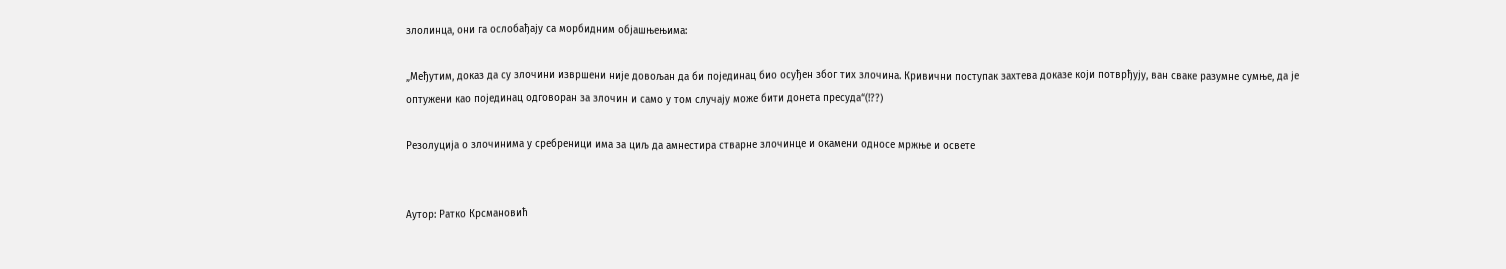злолинца, они га ослобађају са морбидним објашњењима:

„Међутим, доказ да су злочини извршени није довољан да би појединац био осуђен због тих злочина. Кривични поступак захтева доказе који потврђују, ван сваке разумне сумње, да је оптужени као појединац одговоран за злочин и само у том случају може бити донета пресуда“(!??)

Резолуција о злочинима у сребреници има за циљ да амнестира стварне злочинце и окамени односе мржње и освете


Аутор: Ратко Крсмановић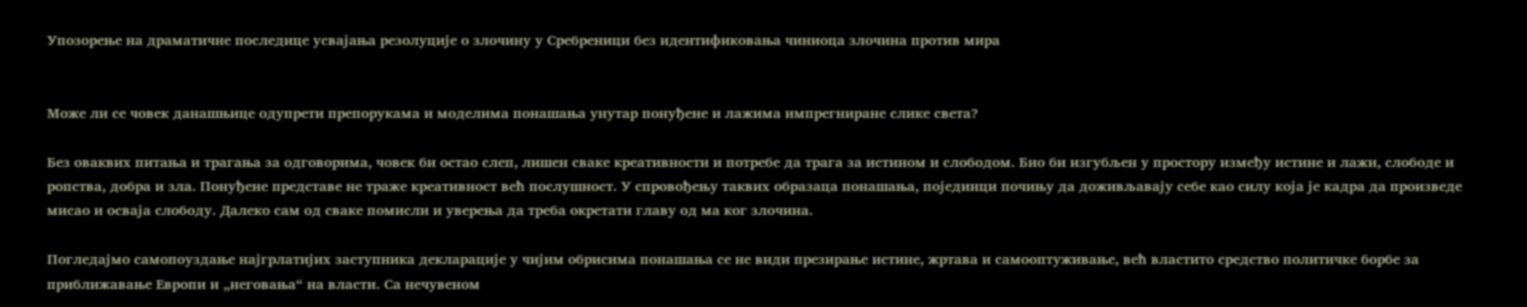Упозорење на драматичне последице усвајања резолуције о злочину у Сребреници без идентификовања чиниоца злочина против мира


Може ли се човек данашњице одупрети препорукама и моделима понашања унутар понуђене и лажима импрегниране слике света?

Без оваквих питања и трагања за одговорима, човек би остао слеп, лишен сваке креативности и потребе да трага за истином и слободом. Био би изгубљен у простору између истине и лажи, слободе и ропства, добра и зла. Понуђене представе не траже креативност већ послушност. У спровођењу таквих образаца понашања, појединци почињу да доживљавају себе као силу која је кадра да произведе мисао и осваја слободу. Далеко сам од сваке помисли и уверења да треба окретати главу од ма ког злочина.

Погледајмо самопоуздање најгрлатијих заступника декларације у чијим обрисима понашања се не види презирање истине, жртава и самооптуживање, већ властито средство политичке борбе за приближавање Европи и „неговања“ на власти. Са нечувеном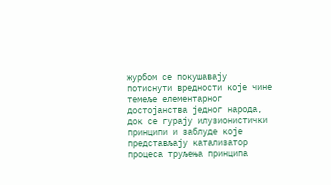журбом се покушавају потиснути вредности које чине темеље елементарног достојанства једног народа, док се гурају илузионистички принципи и заблуде које представљају катализатор процеса труљења принципа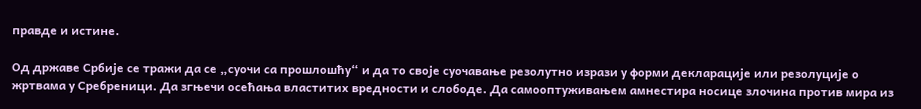правде и истине.

Од државе Србије се тражи да се „суочи са прошлошћу“ и да то своје суочавање резолутно изрази у форми декларације или резолуције о жртвама у Сребреници. Да згњечи осећања властитих вредности и слободе. Да самооптуживањем амнестира носице злочина против мира из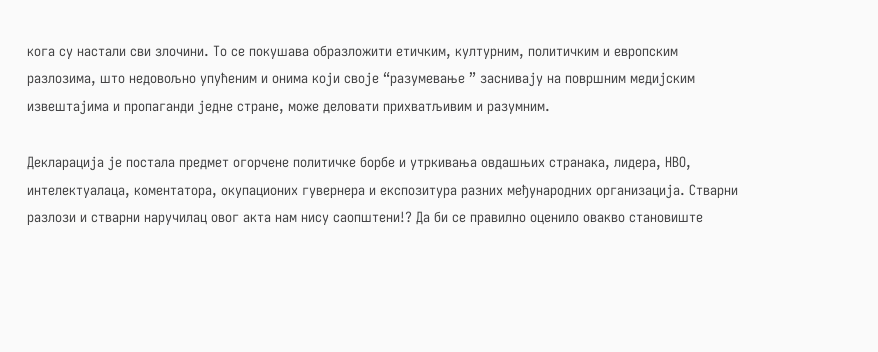кога су настали сви злочини. То се покушава образложити етичким, културним, политичким и европским разлозима, што недовољно упућеним и онима који своје “разумевање ” заснивају на површним медијским извештајима и пропаганди једне стране, може деловати прихватљивим и разумним.

Декларација је постала предмет огорчене политичке борбе и утркивања овдашњих странака, лидера, НВО, интелектуалаца, коментатора, окупационих гувернера и експозитура разних међународних организација. Стварни разлози и стварни наручилац овог акта нам нису саопштени!? Да би се правилно оценило овакво становиште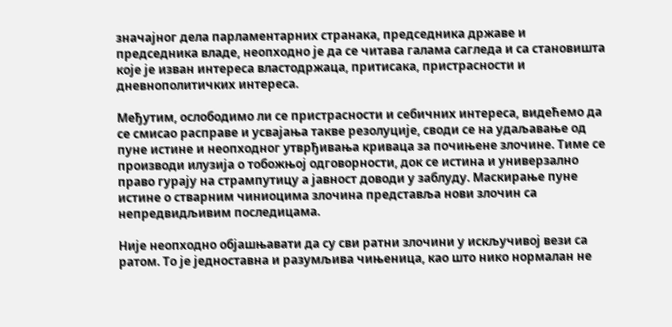значајног дела парламентарних странака, председника државе и председника владе, неопходно је да се читава галама сагледа и са становишта које је изван интереса властодржаца, притисака, пристрасности и дневнополитичких интереса.

Међутим, ослободимо ли се пристрасности и себичних интереса, видећемо да се смисао расправе и усвајања такве резолуције, своди се на удаљавање од пуне истине и неопходног утврђивања криваца за почињене злочине. Тиме се производи илузија о тобожњој одговорности, док се истина и универзално право гурају на стрампутицу а јавност доводи у заблуду. Маскирање пуне истине о стварним чиниоцима злочина представља нови злочин са непредвидљивим последицама.

Није неопходно објашњавати да су сви ратни злочини у искључивој вези са ратом. То је једноставна и разумљива чињеница, као што нико нормалан не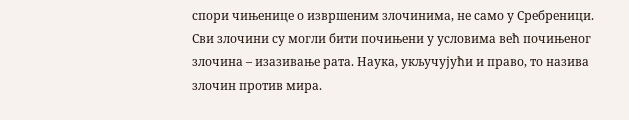спори чињенице о извршеним злочинима, не само у Сребреници. Сви злочини су могли бити почињени у условима већ почињеног злочина – изазивање рата. Наука, укључујући и право, то назива злочин против мира.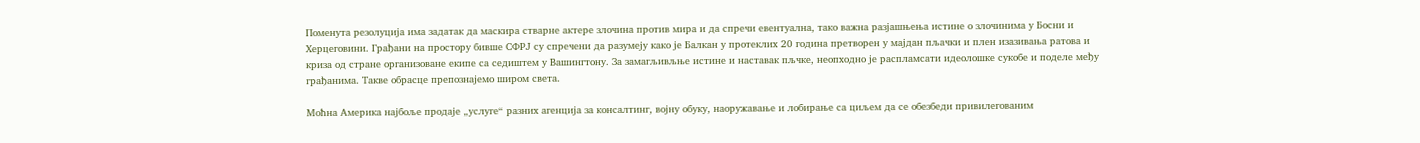Поменута резолуција има задатак да маскира стварне актере злочина против мира и да спречи евентуална, тако важна разјашњења истине о злочинима у Босни и Херцеговини. Грађани на простору бивше СФРЈ су спречени да разумеју како је Балкан у протеклих 20 година претворен у мајдан пљачки и плен изазивања ратова и криза од стране организоване екипе са седиштем у Вашингтону. За замагљивљње истине и наставак пљчке, неопходно је распламсати идеолошке сукобе и поделе међу грађанима. Такве обрасце препознајемо широм света.

Моћна Америка најбоље продаје „услуге“ разних агенција за консалтинг, војну обуку, наоружавање и лобирање са циљем да се обезбеди привилегованим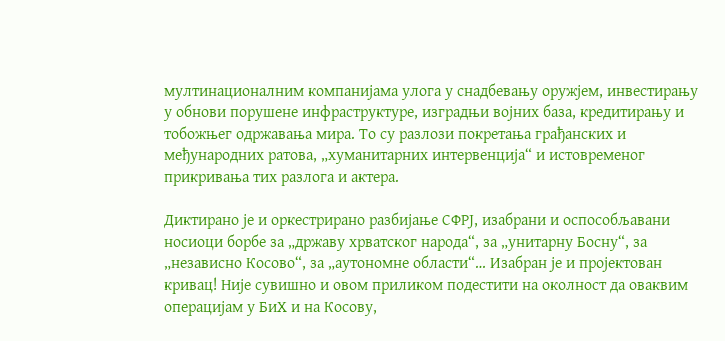мултинационалним компанијама улога у снадбевању оружјем, инвестирању у обнови порушене инфраструктуре, изградњи војних база, кредитирању и тобожњег одржавања мира. То су разлози покретања грађанских и међународних ратова, „хуманитарних интервенција“ и истовременог прикривања тих разлога и актера.

Диктирано је и оркестрирано разбијање СФРЈ, изабрани и оспособљавани носиоци борбе за „државу хрватског народа“, за „унитарну Босну“, за „независно Косово“, за „аутономне области“… Изабран је и пројектован кривац! Није сувишно и овом приликом подестити на околност да оваквим операцијам у БиХ и на Косову,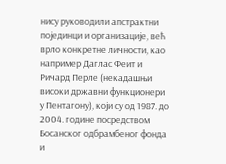нису руководили апстрактни појединци и организације, већ врло конкретне личности, као например Даглас Феит и Ричард Перле (некадашњи високи државни функционери у Пентагону), који су од 1987. до 2004. године посредством Босанског одбрамбеног фонда и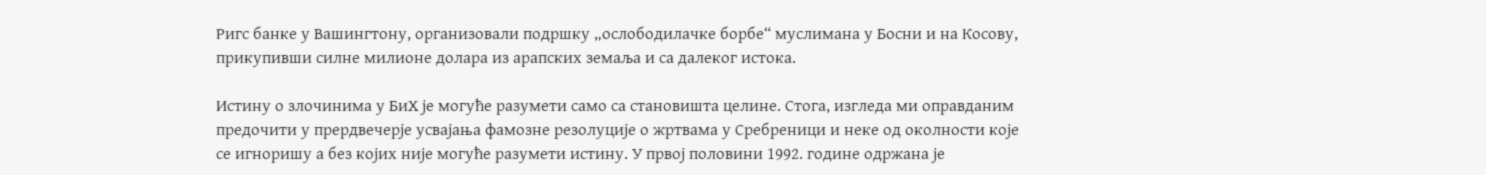Ригс банке у Вашингтону, организовали подршку „ослободилачке борбе“ муслимана у Босни и на Косову, прикупивши силне милионе долара из арапских земаља и са далеког истока.

Истину о злочинима у БиХ је могуће разумети само са становишта целине. Стога, изгледа ми оправданим предочити у прердвечерје усвајања фамозне резолуције о жртвама у Сребреници и неке од околности које се игноришу а без којих није могуће разумети истину. У првој половини 1992. године одржана је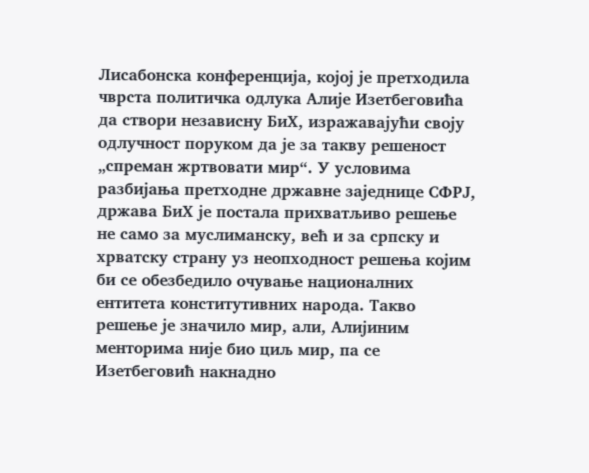Лисабонска конференција, којој је претходила чврста политичка одлука Алије Изетбеговића да створи независну БиХ, изражавајући своју одлучност поруком да је за такву решеност „спреман жртвовати мир“. У условима разбијања претходне државне заједнице СФРЈ, држава БиХ је постала прихватљиво решење не само за муслиманску, већ и за српску и хрватску страну уз неопходност решења којим би се обезбедило очување националних ентитета конститутивних народа. Такво решење је значило мир, али, Алијиним менторима није био циљ мир, па се Изетбеговић накнадно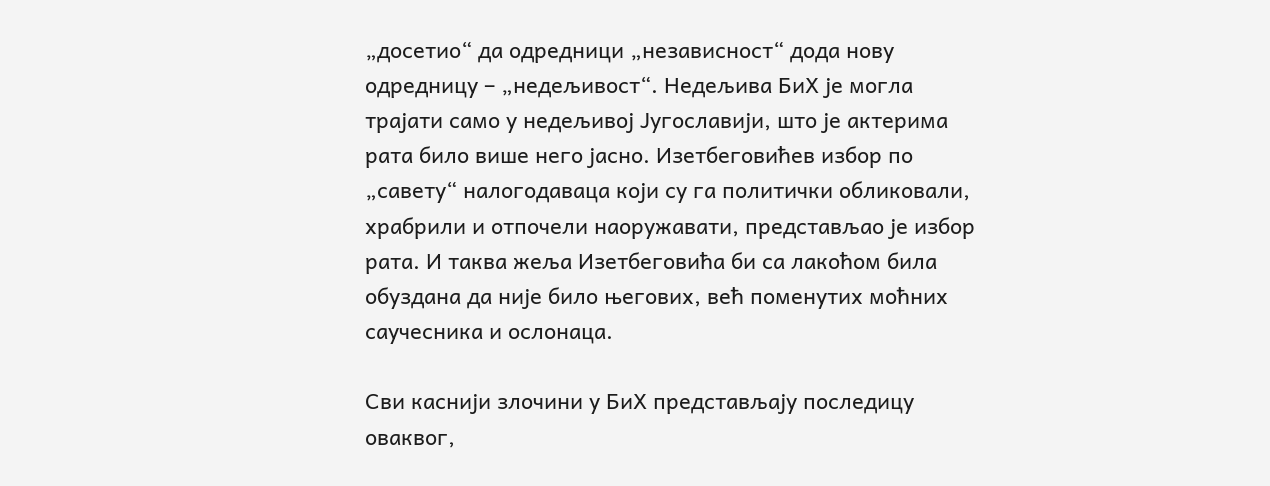„досетио“ да одредници „независност“ дода нову одредницу – „недељивост“. Недељива БиХ је могла трајати само у недељивој Југославији, што је актерима рата било више него јасно. Изетбеговићев избор по „савету“ налогодаваца који су га политички обликовали, храбрили и отпочели наоружавати, представљао је избор рата. И таква жеља Изетбеговића би са лакоћом била обуздана да није било његових, већ поменутих моћних саучесника и ослонаца.

Сви каснији злочини у БиХ представљају последицу оваквог,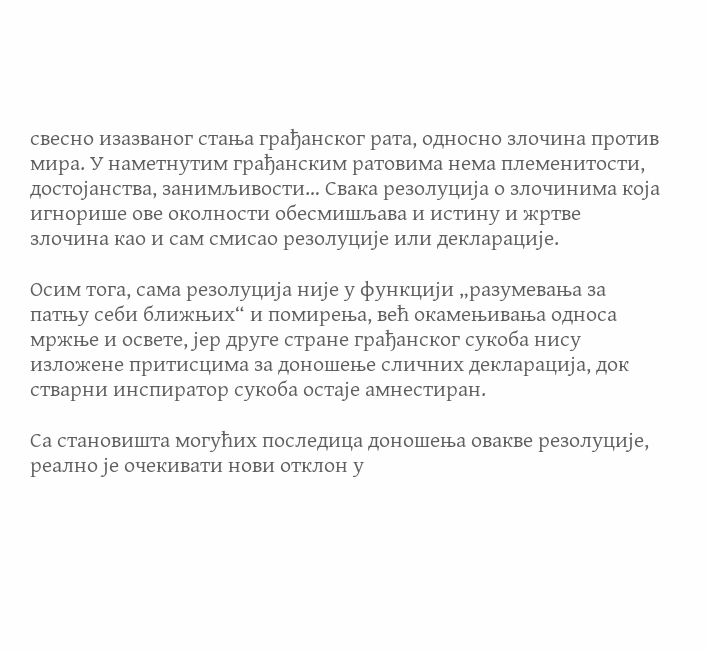свесно изазваног стања грађанског рата, односно злочина против мира. У наметнутим грађанским ратовима нема племенитости, достојанства, занимљивости… Свака резолуција о злочинима која игнорише ове околности обесмишљава и истину и жртве злочина као и сам смисао резолуције или декларације.

Осим тога, сама резолуција није у функцији „разумевања за патњу себи ближњих“ и помирења, већ окамењивања односа мржње и освете, јер друге стране грађанског сукоба нису изложене притисцима за доношење сличних декларација, док стварни инспиратор сукоба остаје амнестиран.

Са становишта могућих последица доношења овакве резолуције, реално је очекивати нови отклон у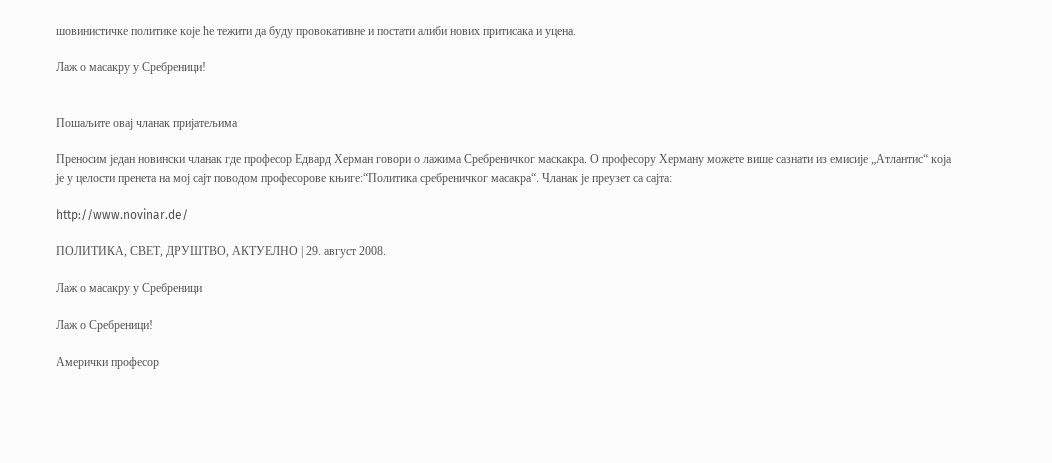шовинистичке политике које ће тежити да буду провокативне и постати алиби нових притисака и уцена.

Лаж о масакру у Сребреници!


Пошаљите овај чланак пријатељима

Преносим један новински чланак где професор Едвард Херман говори о лажима Сребреничког маскакра. О професору Херману можете више сазнати из емисије „Атлантис“ која је у целости пренета на мој сајт поводом професорове књиге:“Политика сребреничког масакра“. Чланак је преузет са сајта:

http://www.novinar.de/

ПОЛИТИКА, СВЕТ, ДРУШТВО, АКТУЕЛНО | 29. август 2008.

Лаж о масакру у Сребреници

Лаж о Сребреници!

Aмерички професор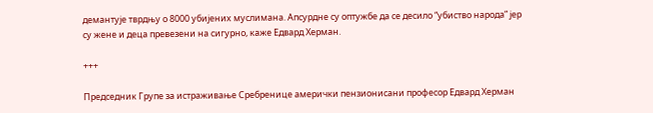демантује тврдњу о 8000 убијених муслимана. Апсурдне су оптужбе да се десило “убиство народа” јер су жене и деца превезени на сигурно, каже Едвард Херман.

+++

Председник Групе за истраживање Сребренице амерички пензионисани професор Едвард Херман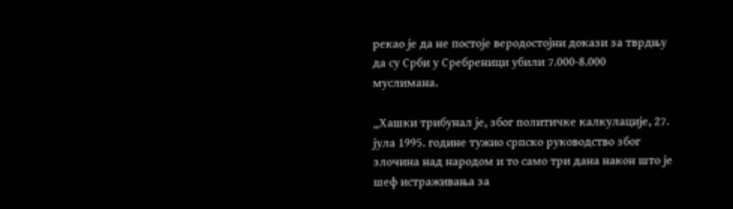рекао је да не постоје веродостојни докази за тврдњу да су Срби у Сребреници убили 7.000-8.000 муслимана.

„Хашки трибунал је, због политичке калкулације, 27. јула 1995. године тужио српско руководство због злочина над народом и то само три дана након што је шеф истраживања за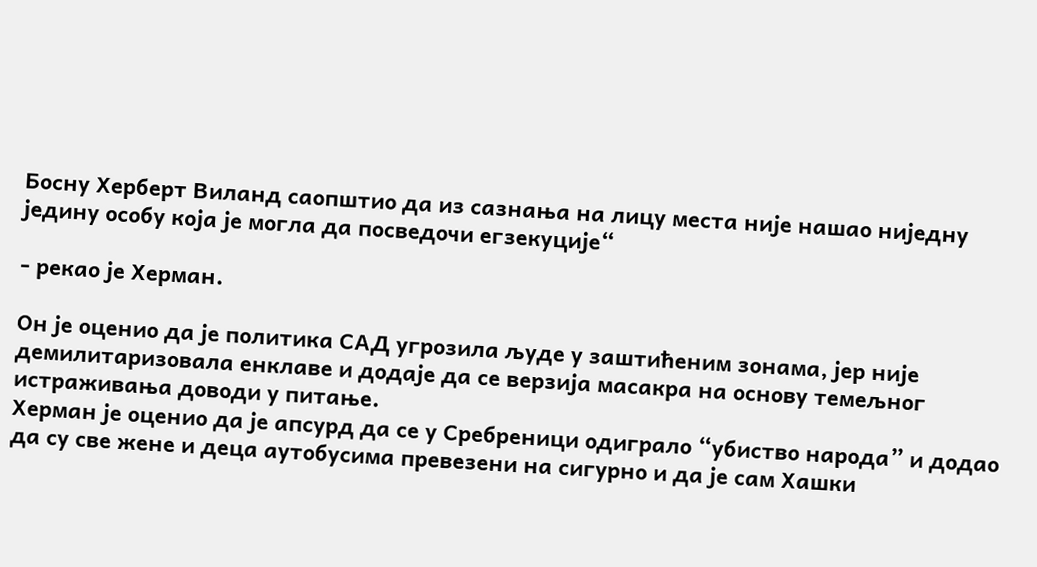Босну Херберт Виланд саопштио да из сазнања на лицу места није нашао ниједну једину особу која је могла да посведочи егзекуције“

- рекао је Херман.

Он је оценио да је политика САД угрозила људе у заштићеним зонама, јер није демилитаризовала енклаве и додаје да се верзија масакра на основу темељног истраживања доводи у питање.
Херман је оценио да је апсурд да се у Сребреници одиграло “убиство народа” и додао да су све жене и деца аутобусима превезени на сигурно и да је сам Хашки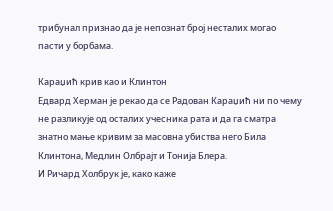трибунал признао да је непознат број несталих могао пасти у борбама.

Караџић крив као и Клинтон
Едвард Херман је рекао да се Радован Караџић ни по чему не разликује од осталих учесника рата и да га сматра знатно мање кривим за масовна убиства него Била Клинтона, Медлин Олбрајт и Тонија Блера.
И Ричард Холбрук је, како каже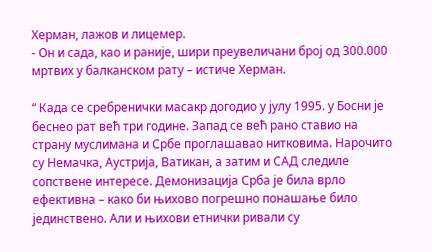Херман, лажов и лицемер.
- Он и сада, као и раније, шири преувеличани број од 300.000 мртвих у балканском рату – истиче Херман.

“ Када се сребренички масакр догодио у јулу 1995. у Босни је беснео рат већ три године. Запад се већ рано ставио на страну муслимана и Србе проглашавао нитковима. Нарочито су Немачка, Аустрија, Ватикан, а затим и САД следиле сопствене интересе. Демонизација Срба је била врло ефективна – како би њихово погрешно понашање било јединствено. Али и њихови етнички ривали су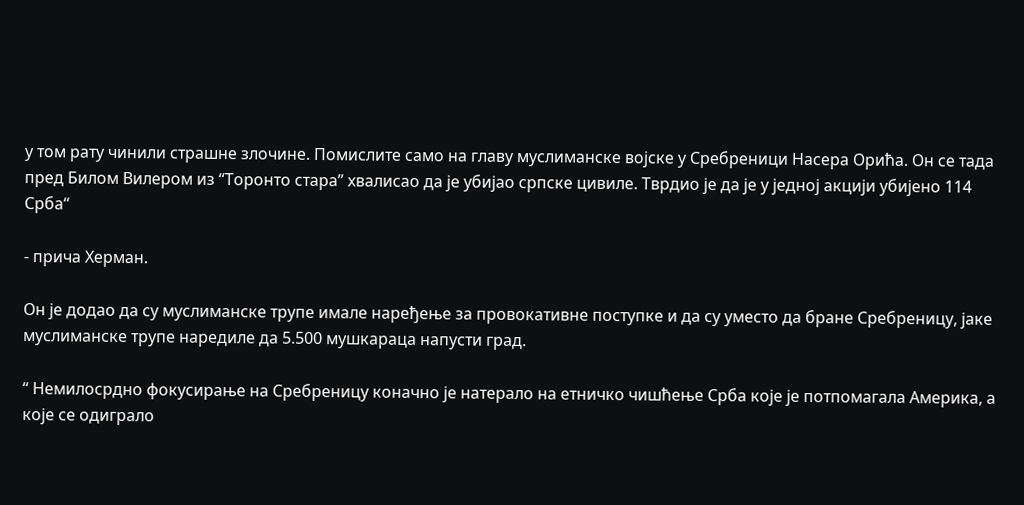у том рату чинили страшне злочине. Помислите само на главу муслиманске војске у Сребреници Насера Орића. Он се тада пред Билом Вилером из “Торонто стара” хвалисао да је убијао српске цивиле. Тврдио је да је у једној акцији убијено 114 Срба“

- прича Херман.

Он је додао да су муслиманске трупе имале наређење за провокативне поступке и да су уместо да бране Сребреницу, јаке муслиманске трупе наредиле да 5.500 мушкараца напусти град.

“ Немилосрдно фокусирање на Сребреницу коначно је натерало на етничко чишћење Срба које је потпомагала Америка, а које се одиграло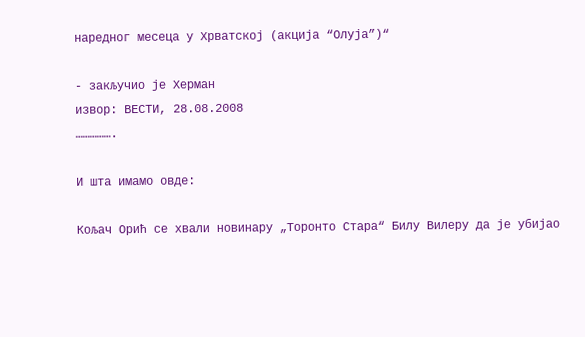наредног месеца у Хрватској (акција “Олуја”)“

- закључио је Херман
извор: ВЕСТИ, 28.08.2008
…………….

И шта имамо овде:

Кољач Орић се хвали новинару „Торонто Стара“ Билу Вилеру да је убијао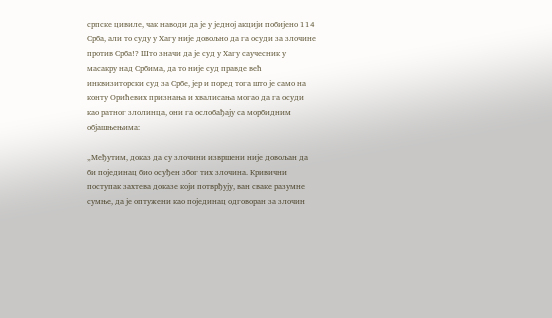српске цивиле, чак наводи да је у једној акцији побијено 114 Срба, али то суду у Хагу није довољно да га осуди за злочине против Срба!? Што значи да је суд у Хагу саучесник у масакру над Србима, да то није суд правде већ инквизиторски суд за Србе, јер и поред тога што је само на конту Орићевих признања и хвалисања могао да га осуди као ратног злолинца, они га ослобађају са морбидним објашњењима:

„Међутим, доказ да су злочини извршени није довољан да би појединац био осуђен због тих злочина. Кривични поступак захтева доказе који потврђују, ван сваке разумне сумње, да је оптужени као појединац одговоран за злочин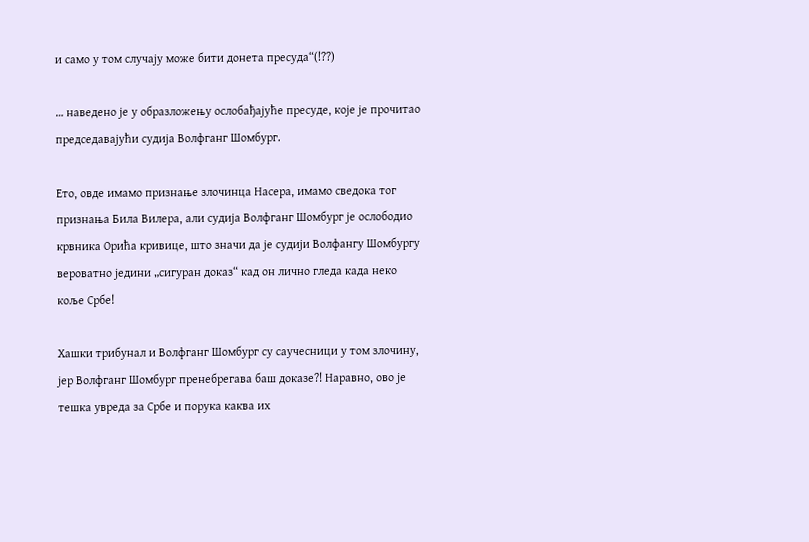и само у том случају може бити донета пресуда“(!??)

… наведено је у образложењу ослобађајуће пресуде, које је прочитао председавајући судија Волфганг Шомбург.

Ето, овде имамо признање злочинца Насера, имамо сведока тог признања Била Вилера, али судија Волфганг Шомбург је ослободио крвника Орића кривице, што значи да је судији Волфангу Шомбургу вероватно једини „сигуран доказ“ кад он лично гледа када неко коље Србе!

Хашки трибунал и Волфганг Шомбург су саучесници у том злочину, јер Волфганг Шомбург пренебрегава баш доказе?! Наравно, ово је тешка увреда за Србе и порука каква их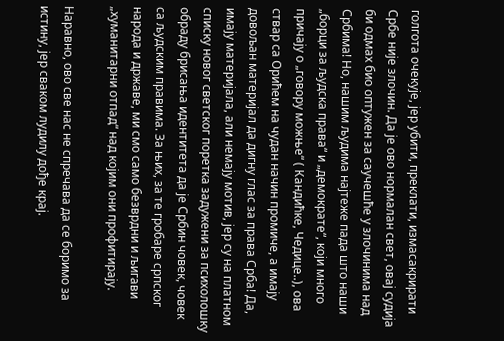голгота очекује, јер убити, преклати, измасакрирати Србе није злочин. Да је ово нормалан свет, овај судија би одмах био оптужен за саучешће у злочинима над Србима! Но, нашим људима најтеже пада што наши „борци за људска права“ и „демократе“, који много причају о „говору можње“ ( Кандићке, Чедице..), ова ствар са Орићем на чудан начин промиче, а имају довољан материјал да дигну глас за права Срба! Да, имају материјала, али немају мотив, јер су на платном списку новог светског поретка задужени за психолошку обраду брисања идентитета да је Србин човек, човек са људским правима. За њих, за те гробаре српског народа и државе, ми смо само безврдни и љигави „хуманитарни отпад“ над којим они профитирају.

Наравно, ово све нас не спречава да се боримо за истину, јер сваком лудилу дође крај.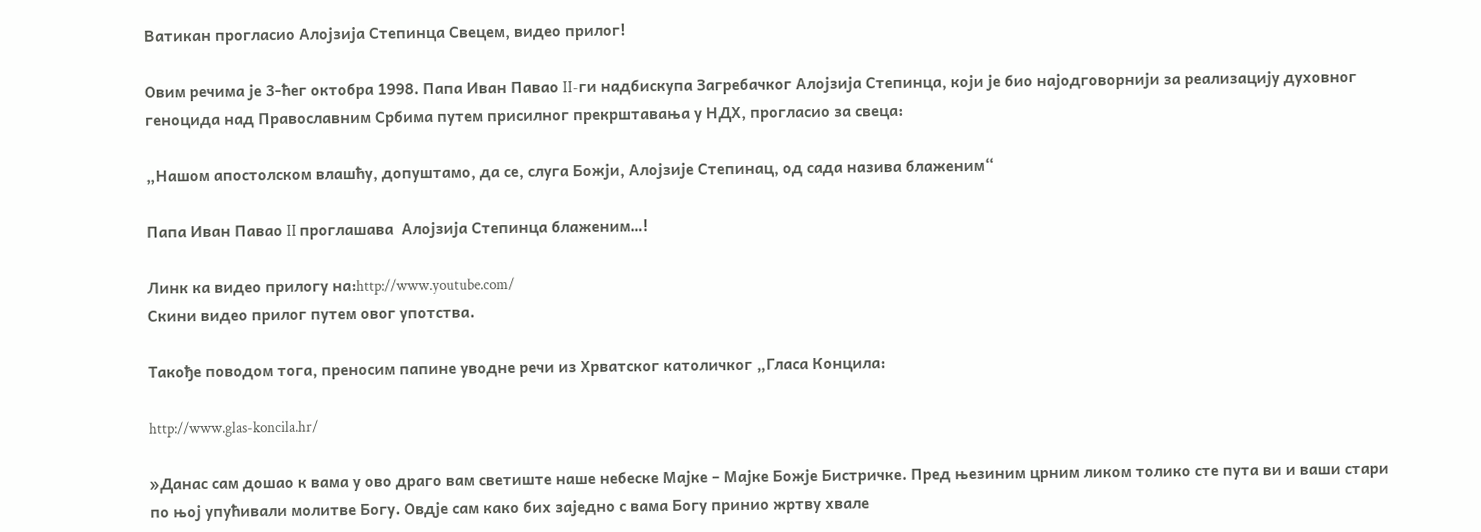Ватикан прогласио Алојзија Степинца Свецем, видео прилог!

Овим речима је 3-ћег октобра 1998. Папа Иван Павао II-ги надбискупа Загребачког Алојзија Степинца, који је био најодговорнији за реализацију духовног геноцида над Православним Србима путем присилног прекрштавања у НДХ, прогласио за свеца:

„Нашом апостолском влашћу, допуштамо, да се, слуга Божји, Алојзије Степинац, од сада назива блаженим“

Папа Иван Павао II проглашава  Алојзија Степинца блаженим…!

Линк ка видео прилогу на:http://www.youtube.com/
Скини видео прилог путем овог употства.

Такође поводом тога, преносим папине уводне речи из Хрватског католичког „Гласа Концила:

http://www.glas-koncila.hr/

»Данас сам дошао к вама у ово драго вам светиште наше небеске Мајке – Мајке Божје Бистричке. Пред њезиним црним ликом толико сте пута ви и ваши стари по њој упућивали молитве Богу. Овдје сам како бих заједно с вама Богу принио жртву хвале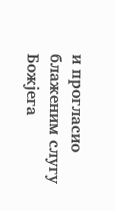и прогласио блаженим слугу Божјега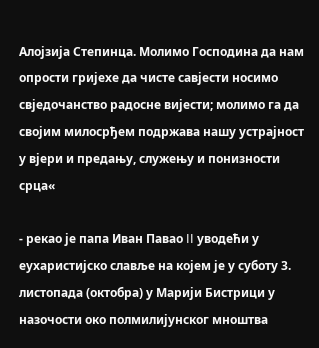Алојзија Степинца. Молимо Господина да нам опрости гријехе да чисте савјести носимо свједочанство радосне вијести; молимо га да својим милосрђем подржава нашу устрајност у вјери и предању, служењу и понизности срца«

- рекао је папа Иван Павао II уводећи у еухаристијско славље на којем је у суботу 3. листопада (октобра) у Марији Бистрици у назочости око полмилијунског мноштва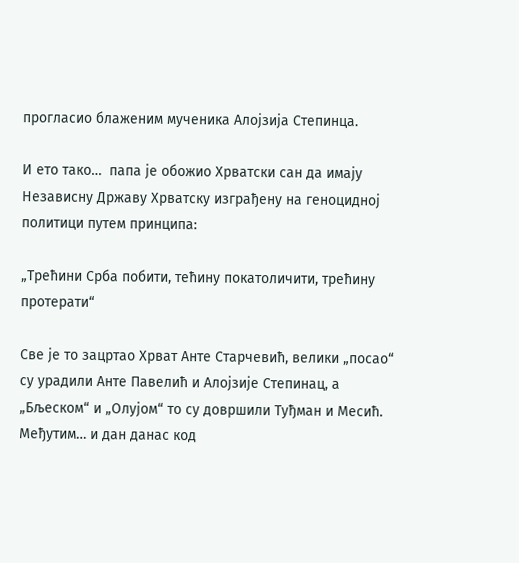прогласио блаженим мученика Алојзија Степинца.

И ето тако…  папа је обожио Хрватски сан да имају Независну Државу Хрватску изграђену на геноцидној политици путем принципа:

„Трећини Срба побити, тећину покатоличити, трећину протерати“

Све је то зацртао Хрват Анте Старчевић, велики „посао“ су урадили Анте Павелић и Алојзије Степинац, а „Бљеском“ и „Олујом“ то су довршили Туђман и Месић. Међутим… и дан данас код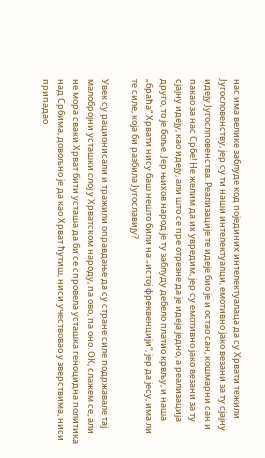нас има велике заблуде код појединих интелектуалаца да су Хрвати тежили Југословенству, јер су ти наши интелектуалци, емотивно јако везани за ту сјајну идеју Југослповенства. Реализације те идеје био је и остао сан, кошмарни сан и пакао за нас Србе! Не желим да их увредим, јер су емотивно јако везани за ту сјајну идеју, као идеју, али што се пре отрезне да је идеја једно, а реализација друго, то је боље. Јер њихов народ је ту заблуду дебело платио крвљу, и наша „браћа“ Хрвати нису баш нешто били на „истој фреквенцији“, јер да јесу, има ли те силе, која би разбила Југославију?

Увек су рационисали и тражили оправдање да су стране силе подржавале тај малобројни усташки слој у Хрватском народу, па ово, па оно. ОК, слажем се, али не мора сваки Хрват бити усташа да би се спровела усташка геноцидна политика над Србима, довољно је да као Хрват ћутиш, ниси учествовао у зверствима, ниси припадао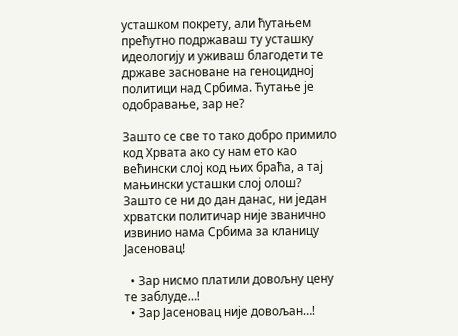усташком покрету, али ћутањем прећутно подржаваш ту усташку идеологију и уживаш благодети те државе засноване на геноцидној политици над Србима. Ћутање је одобравање, зар не?

Зашто се све то тако добро примило код Хрвата ако су нам ето као већински слој код њих браћа, а тај мањински усташки слој олош?
Зашто се ни до дан данас, ни један хрватски политичар није званично извинио нама Србима за кланицу Јасеновац!

  • Зар нисмо платили довољну цену те заблуде…!
  • Зар Јасеновац није довољан…!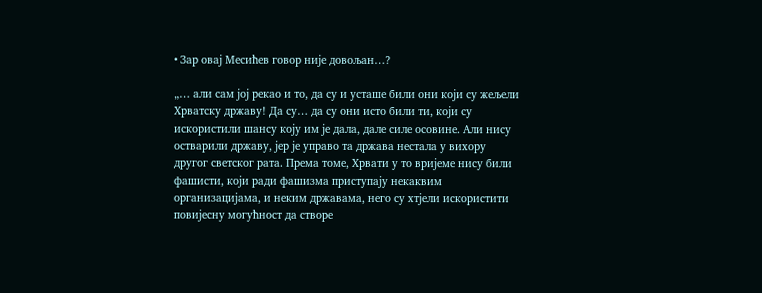• Зар овај Месићев говор није довољан…?

„… али сам јој рекао и то, да су и усташе били они који су жељели Хрватску државу! Да су… да су они исто били ти, који су искористили шансу коју им је дала, дале силе осовине. Али нису остварили државу, јер је управо та држава нестала у вихору другог светског рата. Према томе, Хрвати у то вријеме нису били фашисти, који ради фашизма приступају некаквим организацијама, и неким државама, него су хтјели искористити повијесну могућност да створе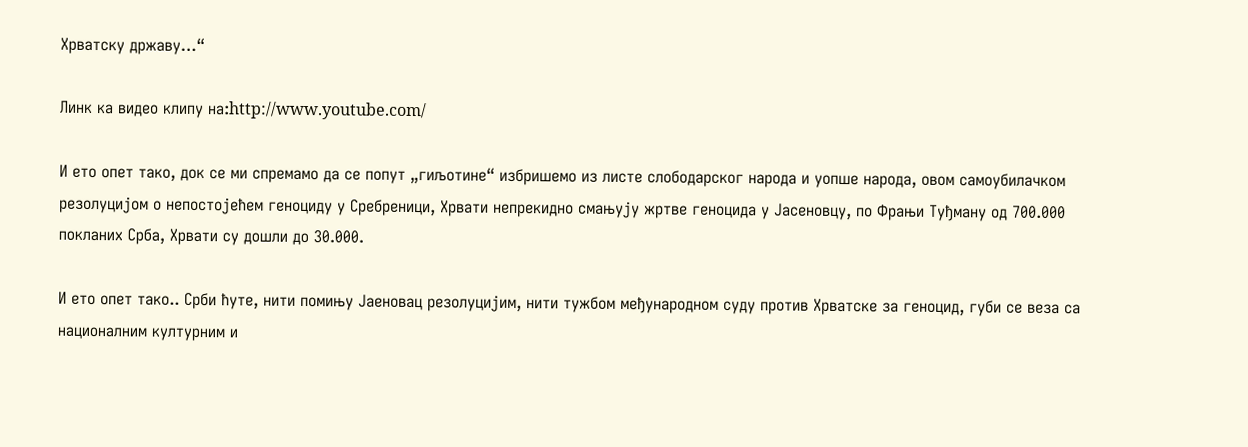Хрватску државу…“

Линк ка видео клипу на:http://www.youtube.com/

И ето опет тако, док се ми спремамо да се попут „гиљотине“ избришемо из листе слободарског народа и уопше народа, овом самоубилачком резолуцијом о непостојећем геноциду у Сребреници, Хрвати непрекидно смањују жртве геноцида у Јасеновцу, по Фрањи Туђману од 700.000 покланих Срба, Хрвати су дошли до 30.000.

И ето опет тако.. Срби ћуте, нити помињу Јаеновац резолуцијим, нити тужбом међународном суду против Хрватске за геноцид, губи се веза са националним културним и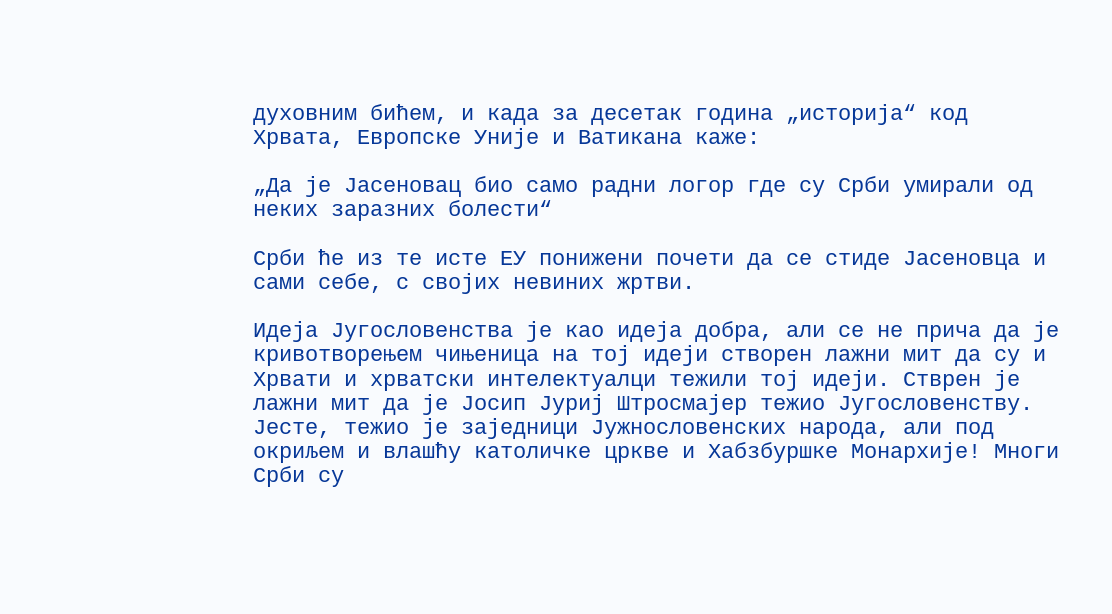духовним бићем, и када за десетак година „историја“ код Хрвата, Европске Уније и Ватикана каже:

„Да је Јасеновац био само радни логор где су Срби умирали од неких заразних болести“

Срби ће из те исте ЕУ понижени почети да се стиде Јасеновца и сами себе, с својих невиних жртви.

Идеја Југословенства је као идеја добра, али се не прича да је кривотворењем чињеница на тој идеји створен лажни мит да су и Хрвати и хрватски интелектуалци тежили тој идеји. Стврен је лажни мит да је Јосип Јуриј Штросмајер тежио Југословенству. Јесте, тежио је заједници Јужнословенских народа, али под окриљем и влашћу католичке цркве и Хабзбуршке Монархије! Многи Срби су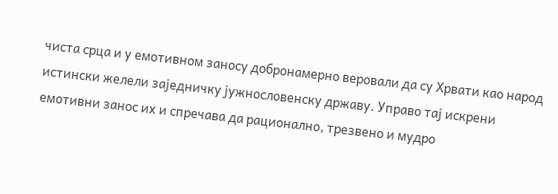чиста срца и у емотивном заносу добронамерно веровали да су Хрвати као народ истински желели заједничку јужнословенску државу. Управо тај искрени емотивни занос их и спречава да рационално, трезвено и мудро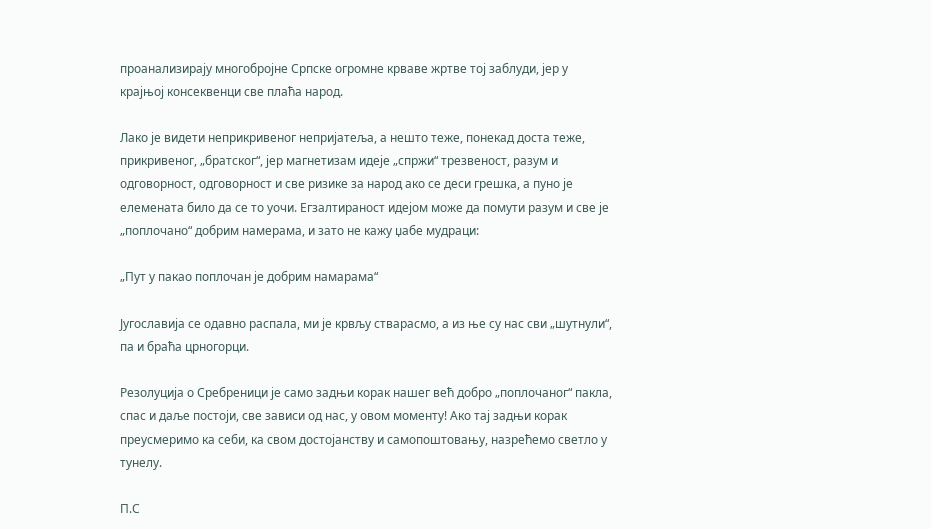проанализирају многобројне Српске огромне крваве жртве тој заблуди, јер у крајњој консеквенци све плаћа народ.

Лако је видети неприкривеног непријатеља, а нешто теже, понекад доста теже, прикривеног, „братског“, јер магнетизам идеје „спржи“ трезвеност, разум и одговорност, одговорност и све ризике за народ ако се деси грешка, а пуно је елемената било да се то уочи. Егзалтираност идејом може да помути разум и све је „поплочано“ добрим намерама, и зато не кажу џабе мудраци:

„Пут у пакао поплочан је добрим намарама“

Југославија се одавно распала, ми је крвљу стварасмо, а из ње су нас сви „шутнули“, па и браћа црногорци.

Резолуција о Сребреници је само задњи корак нашег већ добро „поплочаног“ пакла, спас и даље постоји, све зависи од нас, у овом моменту! Ако тај задњи корак преусмеримо ка себи, ка свом достојанству и самопоштовању, назрећемо светло у тунелу.

П.С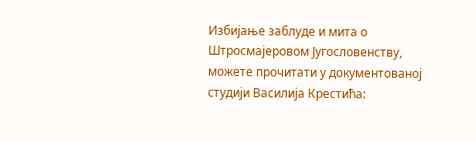Избијање заблуде и мита о Штросмајеровом Југословенству, можете прочитати у документованој студији Василија Крестића: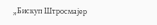„Бискуп Штросмајер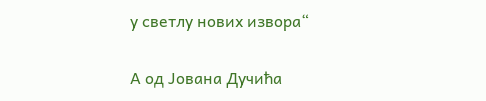у светлу нових извора“

А од Јована Дучића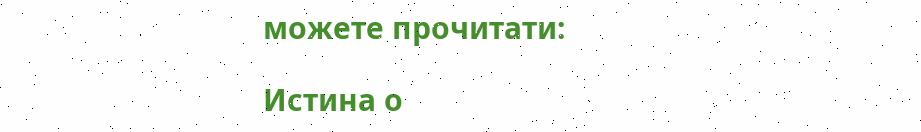можете прочитати:

Истина о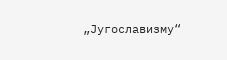„Југославизму“